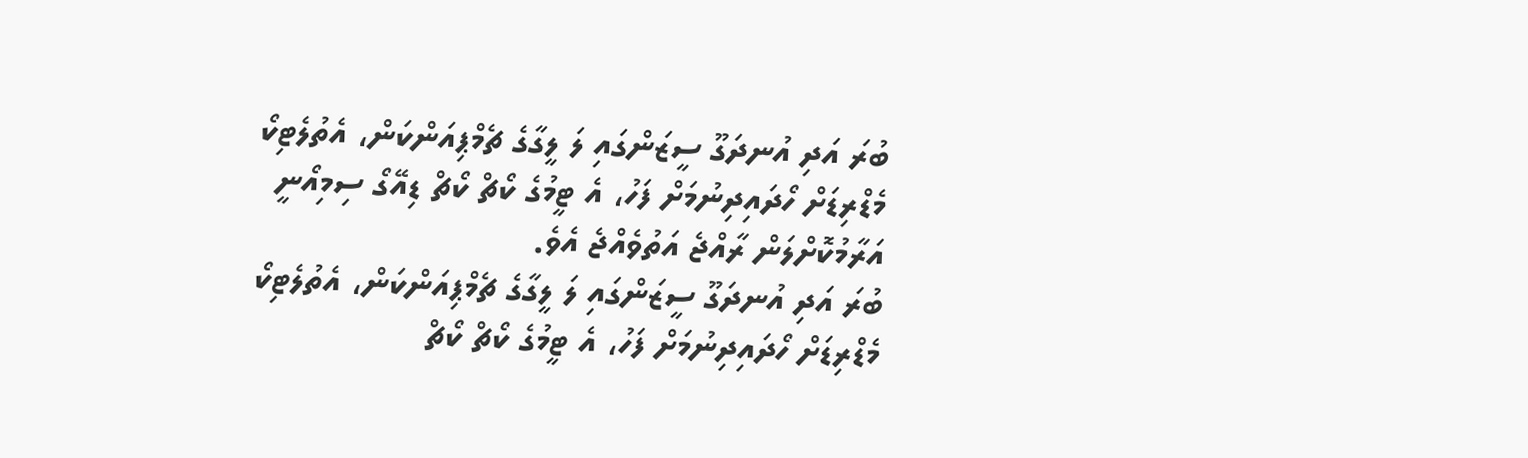ބުރަ އަދި އުނދަގޫ ސީޒަންގައި ލަ ލީގާގެ ޗެމްޕިއަންކަން، އެތުލެޓިކޯ މެޑްރިޑަށް ހޯދައިދިނުމަށް ފަހު، އެ ޓީމުގެ ކޯޗް ކޯޗް ޑިއޭގޯ ސިމިއޯނީ އަރާމުކޮށްލަން ރާއްޖެ އަތުވެއްޖެ އެވެ.
ބުރަ އަދި އުނދަގޫ ސީޒަންގައި ލަ ލީގާގެ ޗެމްޕިއަންކަން، އެތުލެޓިކޯ މެޑްރިޑަށް ހޯދައިދިނުމަށް ފަހު، އެ ޓީމުގެ ކޯޗް ކޯޗް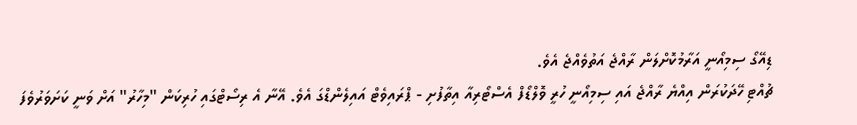ޑިއޭގޯ ސިމިއޯނީ އަރާމުކޮށްލަން ރާއްޖެ އަތުވެއްޖެ އެވެ.
ޗުއްޓި ހޭދަކުރަން އިއްޔެ ރާއްޖެ އައި ސިމިއޯނީ ހުރީ ވޮލްޑޯފް އެސްޓޯރިއާ އިތާފުށި - ޕްރައިވެޓް އައިލެންޑްގަ އެވެ. އޭނާ އެ ރިސޯޓްގައި ހުރިކަން "މިހާރު" އަށް ވަނީ ކަށަވަރުވެފަ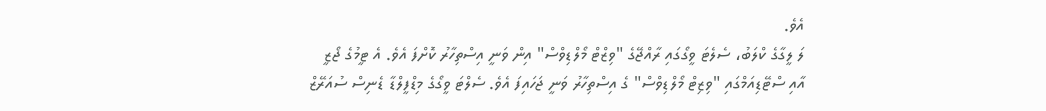އެވެ.
ލަ ލީގާގެ ކްލަބު، ސެލެޓަ ވީގޯގައި ރާއްޖޭގެ "ވިޒްޓް މޯލްޑިވްސް" އިން ވަނީ އިސްތިހާރު ކޮށްފަ އެވެ. އެ ޓީމުގެ ޖޯޒީ އާއި ސްޓޭޑިއަމްގައި "ވިޒިޓް މޯލްޑިވްސް" ގެ އިސްތިހާރު ވަނީ ޖަހައިފަ އެވެ. ސެލްޓަ ވީގޯގެ މިޑްފީލްޑާ ޑެނިސް ސުއަރޭޒް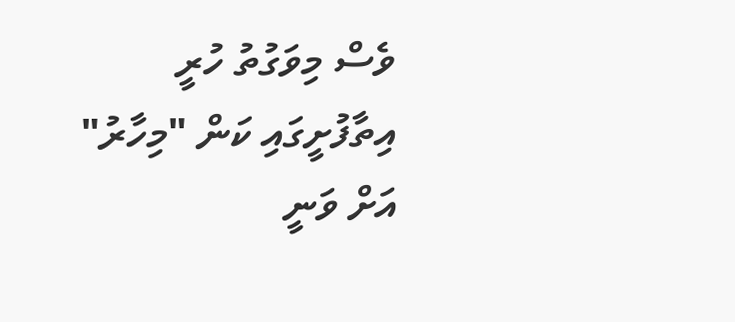ވެސް މިވަގުތު ހުރީ އިތާފުށީގައި ކަން "މިހާރު" އަށް ވަނީ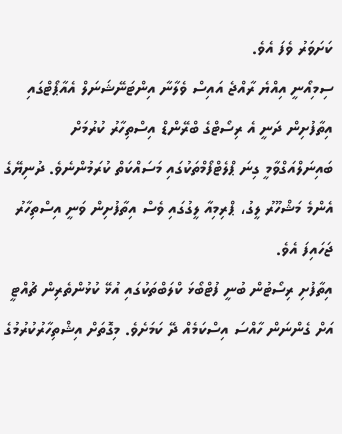ކަށަވަރު ވެފަ އެވެ.
ސިމިއޯނީ އިއްޔެ ރާއްޖެ އައިސް ވެލާނާ އިންޓަނޭޝަނަލް އެއާޕޯޓްގައި
އިތާފުށިން ދަނީ އެ ރިސޯޓްގެ ބްރޭންޑް އިސްތިހާރު ކުރުމަށް ބައިނަލްއަގްވާމީ ގިނަ ޕްލެޓްފޯމްތަކުގައި މަސައްކަތް ކުރަމުންނެވެ. ދުނިޔޭގެ އެންމެ މަޝްހޫރު ލީގު، ޕްރިމިއާ ލީގުގައި ވެސް އިތާފުށިން ވަނީ އިސްތިހާރު ޖަހައިފަ އެވެ.
އިތާފުށި ރިސޯޓުން ބުނީ ފުޓްބޯޅަ ކްލަބްތަކުގައި އުޅޭ ކުޅުންތެރިން ޗުއްޓީ އަށް ގެންނަން ހާއްސަ އިސްކަމެއް ދޭ ކަމަށެވެ. މިގޮތަށް އިޝްތިހާރުކުރުމުގެ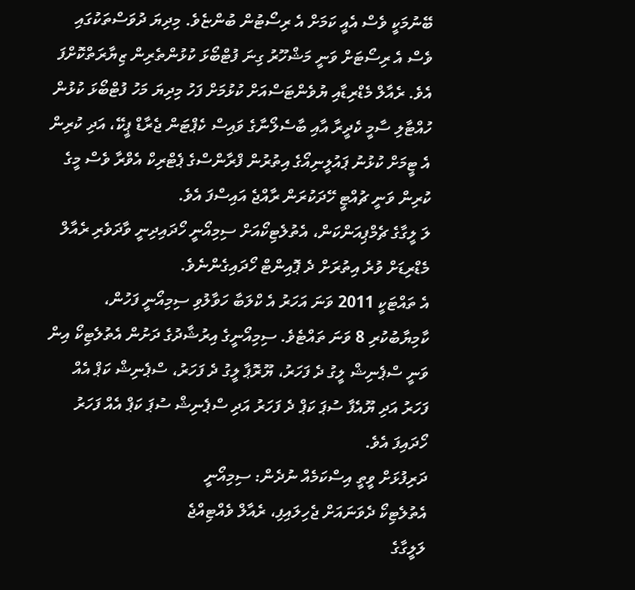ބޭނުމަކީ ވެސް އެއީ ކަމަށް އެ ރިސޯޓުން ބުންޏެވެ. މިދިޔަ ދުވަސްތަކުގައި ވެސް އެ ރިސޯޓަށް ވަނީ މަޝްހޫރު ގިނަ ފުޓްބޯޅަ ކުޅުންތެރިން ޒިޔާރަތްކޮށްފަ އެވެ. ރެއާލް މެޑްރިޑާއި ޔުވެންޓަސްއަށް ކުޅުމަށް ފަހު މިދިޔަ މަހު ފުޓްބޯޅަ ކުޅުން ހުއްޓާލި ސާމީ ކެދީރާ އާއި ބާސެލޯނާގެ ވައިސް ކެޕްޓަން ޖެރާޑް ޕީކޭ، އަދި ކުރިން އެ ޓީމަށް ކުޅުނު ޕައުލީނިއޯގެ އިތުރުން ފްރާންސްގެ ޕެޓްރިކް އެވްރާ ވެސް މީގެ ކުރިން ވަނީ ޗުއްޓީ ހޭދަކުރަން ރާއްޖެ އައިސްފަ އެވެ.
ލަ ލީގާގެ ޗެމްޕިއަންކަން، އެތުލެޓިކޯއަށް ސިމިއޯނީ ހޯދައިދިނީ ވާދަވެރި ރެއާލް މެޑްރިޑަށް ވުރެ އިތުރަށް ދެ ޕޮއިންޓް ހޯދައިގެންނެވެ.
އެ ތައްޓަކީ 2011 ވަނަ އަހަރު އެ ކްލަބާ ހަވާލުވި ސިމިއޯނީ ފަހުން، ކާމިޔާބުކުރި 8 ވަނަ ތައްޓެވެ. ސިމިއޯނީގެ އިރުޝާދުގެ ދަށުން އެތުލެޓިކޯ އިން ވަނީ ސްޕެނިޝް ލީގު ދެ ފަހަރު، ޔޫރޮޕާ ލީގު ދެ ފަހަރު، ސްޕެނިޝް ކަޕް އެއް ފަހަރު އަދި ޔޫއެފާ ސުޕަ ކަޕް ދެ ފަހަރު އަދި ސްޕެނިޝް ސުޕަ ކަޕް އެއް ފަހަރު ހޯދައިފަ އެވެ.
ދަރިފުޅަށް ވީތީ އިސްކަމެއް ނުދެން: ސިމިއޯނީ
އެތުލެޓިކޯ ދެވަނައަށް ޖެހިލައިފި، ރެއާލް ވެއްޓިއްޖެ
ލަލީގާގެ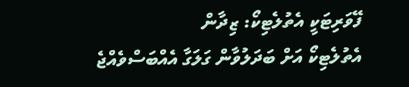ފޭވަރިޓަކީ އެތުލެޓިކޯ: ޒިދާން
އެތުލެޓިކޯ އަށް ބަދަލުވާން ގަލަގާ އެއްބަސްވެއްޖެ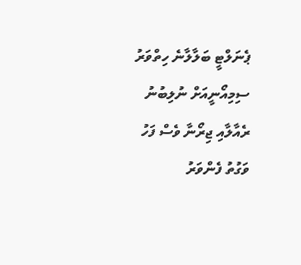ޕެނަލްޓީ ބަލާލާނެ ހިތްވަރު ސިމިއޯނީއަށް ނުލިބުނު
ރެއާލާއި ޖިރޯނާ ވެސް ފަހު ވަގުތު ފެންވަރު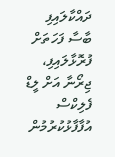ދައްކާލައިފި
ބާސާ ފަހަތަށް ފުރޮޅާލައިފި، ޖިރޯނާ އަށް ލީޑް
ފެލިކްސް އުފާފާޅުކުރުމުން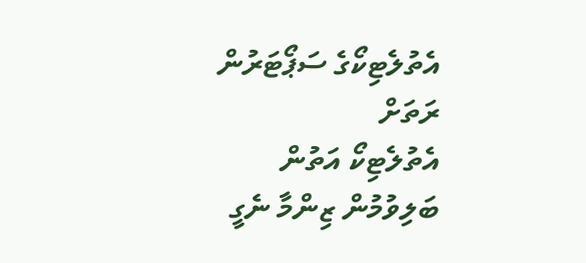އެތުލެޓިކޯގެ ސަޕޯޓަރުން ރަތަށް
އެތުލެޓިކޯ އަތުން ބަލިވުމުން ޒިންމާ ނެގީ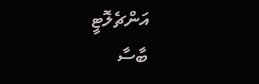އަންޗެލޮޓީ
ބާސާ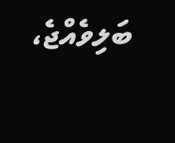ބަލިވެއްޖެ،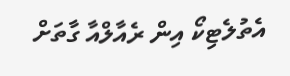އެތުލެޓިކޯ އިން ރެއާލްއާ ގާތަށް